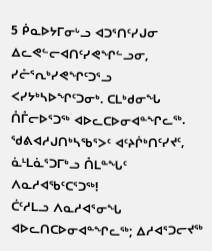5 ᑮᓇᐅᔭᒥᓂᒡᓗ ᐊᑐᕐᑎᑦᓯᒍᓂ ᐃᓚᕙᓪᓕᐊᑎᑦᓯᕙᖏᓪᓗᓂ, ᓯᓔᕐᕆᒃᓯᕙᖏᑦᑐᕐᓗ ᐸᓯᔭᒃᓴᐅᖏᑦᑐᓂᒃ. ᑕᒪᒃᑯᓂᖓ ᑍᒤᓕᐅᕐᑐᖅ ᐊᐅᓚᑕᐅᓂᐊᓐᖏᓚᖅ.
ᖁᕕᐊᓱᒍᑎᒃᓴᖃᕐᐳᑦ ᐊᑦᔨᒌᒃᑎᑦᓯᔪᑦ, ᓈᒻᒪᓈᕐᑐᒥᒃᓗ ᑍᒪᓐᖓᑦ ᐱᓇᓱᐊᖃᑦᑕᕐᑐᖅ!
ᑖᑦᓱᒪᓗ ᐱᓇᓱᐊᕐᓂᖓ ᐊᐅᓚᑎᑕᐅᓂᐊᓐᖏᓚᖅ; ᐃᓱᐊᕐᑐᓕᔪᖅ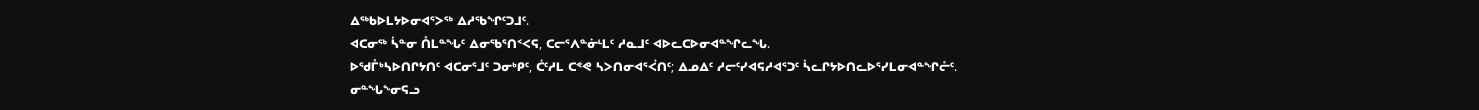ᐃᖅᑲᐅᒪᔭᐅᓂᐊᕐᐳᖅ ᐃᓱᖃᖏᑦᑐᒧᑦ.
ᐊᑕᓂᖅ ᓵᓐᓂ ᑍᒪᓐᖓᑦ ᐃᓂᖃᕐᑎᑉᐸᕋ, ᑕᓕᕐᐱᓐᓃᒻᒪᑦ ᓱᓇᒧᑦ ᐊᐅᓚᑕᐅᓂᐊᓐᖏᓚᖓ.
ᐅᖁᒤᒃᓴᐅᑎᒋᔭᑎᑦ ᐊᑕᓂᕐᒧᑦ ᑐᓂᒃᑭᑦ, ᑖᑦᓱᒪ ᑕᕝᕙ ᓴᐳᑎᓂᐊᕐᐹᑎᑦ; ᐃᓄᐃᑦ ᓱᓕᑦᓯᐊᕋᓱᐊᕐᑐᑦ ᓵᓚᒋᔭᐅᑎᓚᐅᕐᓯᒪᓂᐊᓐᖏᓔᑦ.
ᓂᓐᖓᖕᓂᕋᓗ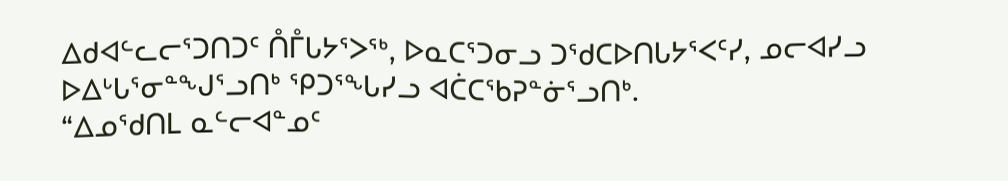ᐃᑯᐊᓪᓚᓕᕐᑐᑎᑐᑦ ᑍᒤᒐᔭᕐᐳᖅ, ᐅᓇᑕᕐᑐᓂᓗ ᑐᖁᑕᐅᑎᒐᔭᕐᐸᑦᓯ, ᓄᓕᐊᓯᓗ ᐅᐃᒡᒐᕐᓂᓐᖑᕐᓗᑎᒃ ᕿᑐᕐᖓᓯᓗ ᐊᑖᑕᖃᕈᓐᓃᕐᓗᑎᒃ.
“ᐃᓄᖁᑎᒪ ᓇᓪᓕᐊᓐᓄᑦ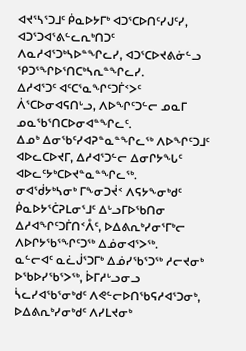ᐊᔪᕐᓴᕐᑐᒧᑦ ᑮᓇᐅᔭᒥᒃ ᐊᑐᕐᑕᐅᑎᑦᓯᒍᑦᓯ, ᐊᑐᕐᑐᐊᕐᕕᓪᓚᕆᒃᑎᑐᑦ ᐱᓇᓱᐊᕐᑐᒃᓴᐅᓐᖏᓚᓯ, ᐊᑐᕐᑕᐅᔪᕕᓃᓪᓗ ᕿᑐᕐᖏᐅᕐᑎᑕᒃᓴᕆᓐᖏᓚᓯ.
ᐃᓱᐊᕐᑐᑦ ᐊᑦᑕᕐᓇᖏᑦᑐᒦᑉᐳᑦ ᐲᕐᑕᐅᓂᐊᕋᑎᒡᓗ, ᐱᐅᖏᑦᑐᓪᓕ ᓄᓇᒥ ᓄᓇᖃᕐᑎᑕᐅᓂᐊᓐᖏᓚᑦ.
ᐃᓄᒃ ᐃᓂᖃᑦᓯᐊᕈᓐᓇᓐᖏᓚᖅ ᐱᐅᖏᑦᑐᒧᑦ ᐊᐅᓚᑕᐅᔪᒥ, ᐃᓱᐊᕐᑐᓪᓕ ᐃᓂᒋᔭᖓᑦ ᐊᐅᓚᑦᔭᒃᑕᐅᔪᓐᓇᓐᖏᓚᖅ.
ᓂᐊᖂᔭᒃᓴᓂᒃ ᒥᖕᓂᑐᔫᑉ ᐱᕋᔭᖕᓂᒃᑯᑦ ᑮᓇᐅᔭᕐᑖᕈᒪᓂᕐᒧᑦ ᐃᒡᓗᒥᐅᖃᑎᓂ ᐃᓱᐊᖏᑦᑐᒦᑎᑉᐰᑦ, ᐅᐃᕕᕆᒃᓯᓂᕐᒥᒃᓕ ᐱᐅᒋᔭᖃᕐᖏᑦᑐᖅ ᐃᓅᓂᐊᕐᐳᖅ.
ᓇᓪᓕᐊᑦ ᓇᓛᒎᕐᑐᒥᒃ ᐃᓅᓯᖃᕐᑐᖅ ᓱᓕᔪᓂᒃ ᐅᖃᐅᓯᖃᕐᐳᖅ, ᐆᒥᓱᒡᓗᓂᓗ ᓵᓚᓯᐊᖃᕐᓂᒃᑯᑦ ᐱᕙᓪᓕᐅᑎᖃᕋᓱᐊᕐᑐᓂᒃ, ᐅᐃᕕᕆᒃᓯᓂᒃᑯᑦ ᐱᓯᒪᔪᓂᒃ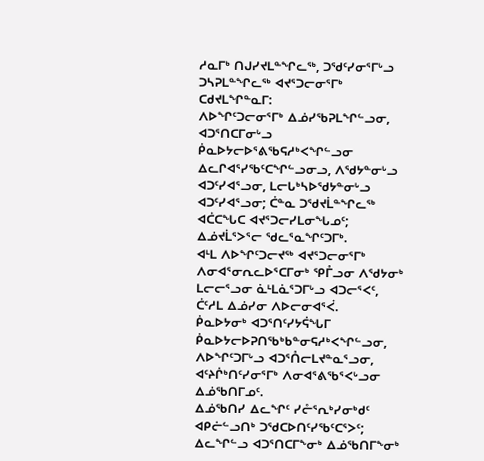ᓱᓇᒥᒃ ᑎᒍᓯᔪᒪᓐᖏᓚᖅ, ᑐᖁᑦᓯᓂᕐᒥᒡᓗ ᑐᓴᕈᒪᓐᖏᓚᖅ ᐊᔪᕐᑐᓕᓂᕐᒥᒃ ᑕᑯᔪᒪᖏᓐᓇᒥ:
ᐱᐅᖏᑦᑐᓕᓂᕐᒥᒃ ᐃᓅᓯᖃᕈᒪᖏᓪᓗᓂ, ᐊᑐᕐᑎᑕᒥᓂᒡᓗ ᑮᓇᐅᔭᓕᐅᕐᕕᖃᕋᓱᒃᐸᖏᓪᓗᓂ ᐃᓚᒋᐊᕐᓯᖃᑦᑕᖏᓪᓗᓂᓗ, ᐱᖁᔭᓐᓂᒡᓗ ᐊᑐᑦᓯᐊᕐᓗᓂ, ᒪᓕᒐᒃᓴᐅᖁᔭᓐᓂᒡᓗ ᐊᑐᑦᓯᐊᕐᓗᓂ; ᑖᓐᓇ ᑐᖁᔪᒫᓐᖏᓚᖅ ᐊᑖᑕᖓᑕ ᐊᔪᕐᑐᓕᓯᒪᓂᖓᓄᑦ; ᐃᓅᔪᒫᕐᐳᕐᓕ ᖁᓚᕐᓇᖏᑦᑐᒥᒃ.
ᐊᒻᒪ ᐱᐅᖏᑦᑐᓕᔪᖅ ᐊᔪᕐᑐᓕᓂᕐᒥᒃ ᐱᓂᐊᕐᓂᕆᓚᐅᕐᑕᒥᓂᒃ ᕿᒤᓗᓂ ᐱᖁᔭᓂᒃ ᒪᓕᓕᕐᓗᓂ ᓈᒻᒪᓈᕐᑐᒥᒡᓗ ᐊᑐᓕᕐᐸᑦ, ᑖᑦᓱᒪ ᐃᓅᓯᓂ ᐱᐅᓕᓂᐊᕐᐹ.
ᑮᓇᐅᔭᓂᒃ ᐊᑐᕐᑎᑦᓯᔭᕌᖓᒥ ᑮᓇᐅᔭᓕᐅᕈᑎᖃᒃᑲᓐᓂᕋᓱᒃᐸᖏᓪᓗᓂ, ᐱᐅᖏᑦᑐᒥᒡᓗ ᐊᑐᕐᑍᓕᒪᔪᓐᓇᕐᓗᓂ, ᐊᑦᔨᒌᒃᑎᑦᓯᓂᕐᒥᒃ ᐱᓂᐊᕐᕕᖃᕐᐸᒡᓗᓂ ᐃᓅᖃᑎᒥᓄᑦ.
ᐃᓅᖃᑎᓯ ᐃᓚᖏᑦ ᓯᓔᕐᕆᒃᓯᓂᒃᑯᑦ ᐊᑭᓖᓪᓗᑎᒃ ᑐᖁᑕᐅᑎᑦᓯᖃᑦᑕᕐᐳᑦ; ᐃᓚᖏᓪᓗ ᐊᑐᕐᑎᑕᒥᖕᓂᒃ ᐃᓅᖃᑎᒥᖕᓂᒃ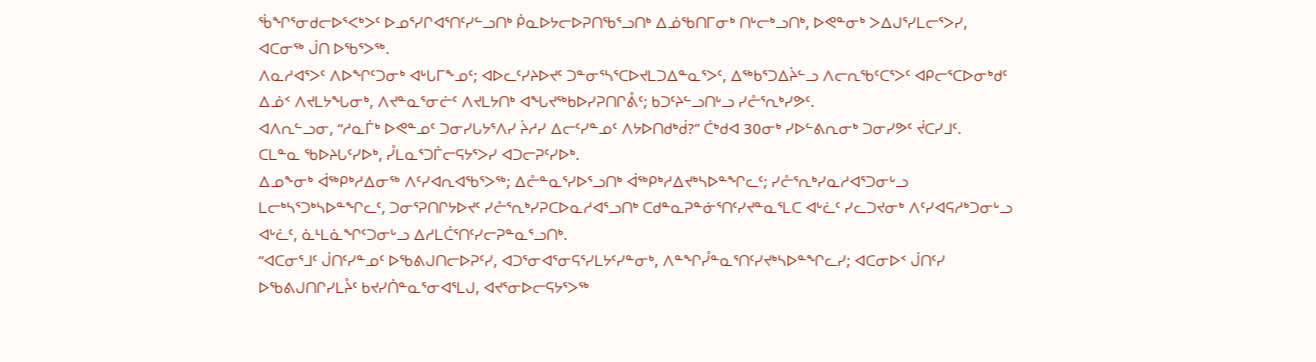ᖄᖏᕐᓂᑯᓕᐅᕐᐸᒃᐳᑦ ᐅᓄᕐᓯᒋᐊᕐᑎᑦᓯᓪᓗᑎᒃ ᑮᓇᐅᔭᓕᐅᕈᑎᖃᕐᓗᑎᒃ ᐃᓅᖃᑎᒥᓂᒃ ᑎᒡᓕᒃᓗᑎᒃ, ᐅᕙᓐᓂᒃ ᐳᐃᒍᕐᓯᒪᓕᕐᐳᓯ, ᐊᑕᓂᖅ ᒎᑎ ᐅᖃᕐᐳᖅ.
ᐱᓇᓱᐊᕐᐳᑦ ᐱᐅᖏᑦᑐᓂᒃ ᐊᒡᒐᒥᖕᓄᑦ; ᐊᐅᓚᑦᓯᔨᐅᔪᑦ ᑐᓐᓂᕐᓴᕐᑕᐅᔪᒪᑐᐃᓐᓇᕐᐳᑦ, ᐃᖅᑲᕐᑐᐃᔩᓪᓗ ᐱᓕᕆᖃᑦᑕᕐᐳᑦ ᐊᑭᓕᕐᑕᐅᓂᒃᑯᑦ ᐃᓅᑉ ᐱᔪᒪᔭᖓᓂᒃ, ᐱᔪᓐᓇᕐᓂᓖᑦ ᐱᔪᒪᔭᑎᒃ ᐊᖓᔪᖅᑲᐅᓯᕈᑎᒋᕔᑦ; ᑲᑐᑦᔨᓪᓗᑎᒡᓗ ᓯᓔᕐᕆᒃᓯᕗᑦ.
ᐊᐱᕆᓪᓗᓂ, “ᓱᓇᒦᒃ ᐅᕙᓐᓄᑦ ᑐᓂᓯᒐᔭᕐᐱᓯ ᔩᓱᓯ ᐃᓕᑦᓯᓐᓄᑦ ᐱᔭᐅᑎᑯᒃᑰ?” ᑖᒃᑯᐊ 30ᓂᒃ ᓯᐅᓪᕕᕆᓂᒃ ᑐᓂᓯᕗᑦ ᔫᑕᓯᒧᑦ.
ᑕᒪᓐᓇ ᖃᐅᔨᒐᑦᓯᐅᒃ, ᓮᒪᓇᕐᑐᒦᓕᕋᔭᕐᐳᓯ ᐊᑐᓕᕈᑦᓯᐅᒃ.
ᐃᓄᖕᓂᒃ ᐋᖅᑭᒃᓱᐃᓂᖅ ᐱᑦᓯᐊᕆᐊᖃᕐᐳᖅ; ᐃᓔᓐᓇᕐᓯᐅᕐᓗᑎᒃ ᐋᖅᑭᒃᓱᐃᔪᒃᓴᐅᓐᖏᓚᑦ; ᓯᓔᕐᕆᒃᓯᓇᓱᐊᕐᑐᓂᒡᓗ ᒪᓕᒃᓴᕐᑐᒃᓴᐅᓐᖏᓚᑦ, ᑐᓂᕐᕈᑎᒋᔭᐅᔪᑦ ᓯᓔᕐᕆᒃᓯᕈᑕᐅᓇᓱᐊᕐᓗᑎᒃ ᑕᑯᓐᓇᕈᓐᓃᕐᑎᑦᓯᔪᓐᓇᕐᒪᑕ ᐊᒡᓛᑦ ᓯᓚᑐᔪᓂᒃ ᐱᑦᓯᐊᕋᓱᒃᑐᓂᒡᓗ ᐊᒡᓛᑦ, ᓈᒻᒪᓈᖏᑦᑐᓂᒡᓗ ᐃᓱᒪᑖᕐᑎᑦᓯᓕᕈᓐᓇᕐᓗᑎᒃ.
“ᐊᑕᓂᕐᒧᑦ ᒎᑎᑦᓯᓐᓄᑦ ᐅᖃᕕᒍᑎᓕᐅᕈᑦᓯ, ᐊᑐᕐᓂᐊᕐᓂᕋᕐᓯᒪᔭᑦᓯᓐᓂᒃ, ᐱᓐᖏᓮᓐᓇᕐᑎᑦᓯᔪᒃᓴᐅᓐᖏᓚᓯ; ᐊᑕᓂᐅᑉ ᒎᑎᑦᓯ ᐅᖃᕕᒍᑎᒋᓯᒪᔧᑦ ᑲᔪᓯᑏᓐᓇᕐᓂᐊᕐᒪᒍ, ᐊᔪᕐᓂᐅᓕᕋᔭᕐᐳᖅ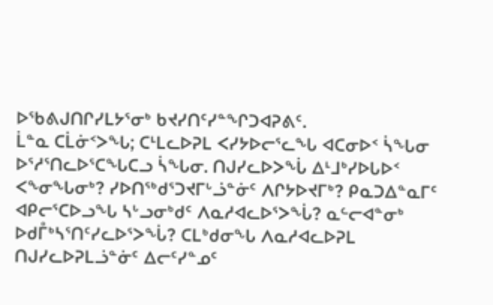ᐅᖃᕕᒍᑎᒋᓯᒪᔭᕐᓂᒃ ᑲᔪᓯᑎᑦᓯᓐᖏᑐᐊᕈᕕᑦ.
ᒫᓐᓇ ᑕᒫᓃᑉᐳᖓ; ᑕᒻᒪᓚᐅᕈᒪ ᐸᓯᔭᐅᓕᕐᓚᖓ ᐊᑕᓂᐅᑉ ᓵᖓᓂ ᐅᕐᓱᕐᑎᓚᐅᕐᑕᖓᑕᓗ ᓵᖓᓂ. ᑎᒍᓯᓚᐅᐳᖔ ᐃᒻᒧᒃᓯᐅᒐᐅᑉ ᐸᖕᓂᖓᓂᒃ? ᓯᐅᑎᖅᑯᕐᑐᔪᒥᒡᓘᓐᓃᑦ ᐱᒋᔭᐅᔪᒥᒃ? ᑭᓇᑐᐃᓐᓇᒥᑦ ᐊᑭᓕᕐᑕᐅᓗᖓ ᓴᒡᓗᓂᒃᑯᑦ ᐱᓇᓱᐊᓚᐅᕐᐳᖔ? ᓇᓪᓕᐊᓐᓂᒃ ᐅᑯᒤᒃᓴᕐᑎᑦᓯᓚᐅᕐᐳᖔ? ᑕᒪᒃᑯᓂᖓ ᐱᓇᓱᐊᓚᐅᕈᒪ ᑎᒍᓯᓚᐅᕈᒪᓘᓐᓃᑦ ᐃᓕᑦᓯᓐᓄᑦ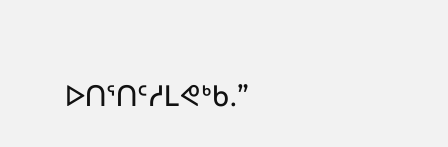ᐅᑎᕐᑎᑦᓱᒪᕙᒃᑲ.”